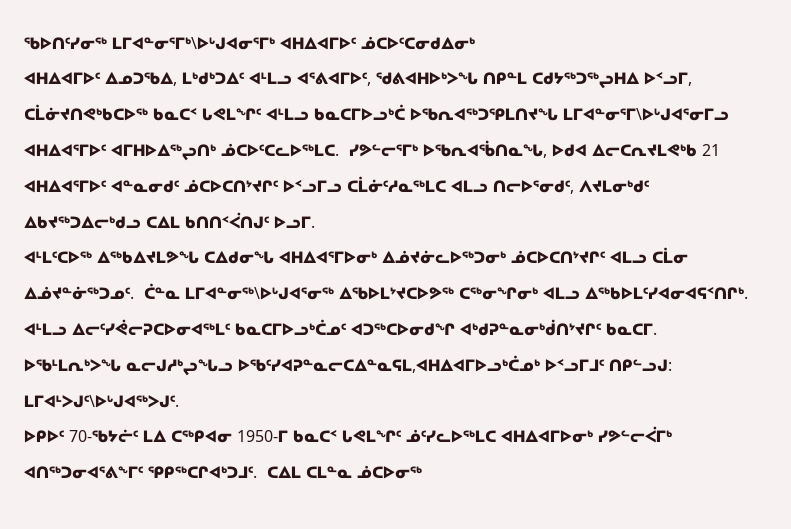ᖃᐅᑎᑦᓯᓂᖅ ᒪᒥᐊᓐᓂᕐᒥᒃ\ᐅᒡᒍᐊᓂᕐᒥᒃ ᐊᕼᐃᐊᒥᐅᑦ ᓅᑕᐅᑦᑕᓂᑯᐃᓂᒃ
ᐊᕼᐃᐊᒥᐅᑦ ᐃᓄᑐᖃᐃ, ᒪᒃᑯᒃᑐᐃᑦ ᐊᒻᒪᓗ ᐊᕐᕕᐊᒥᐅᑦ, ᖁᕕᐊᕼᐅᒃᐳᖓ ᑎᑭᓐᒪ ᑕᑯᔭᖅᑐᖅᖢᕼᐃ ᐅᑉᓗᒥ, ᑕᒫᓃᔪᑎᕙᒃᑲᑕᐅᖅ ᑲᓇᑕᑉ ᒐᕙᒪᖏᑦ ᐊᒻᒪᓗ ᑲᓇᑕᒥᐅᓗᒃᑖ ᐅᖃᕆᐊᖅᑐᕿᒪᑎᔪᖓ ᒪᒥᐊᓐᓂᕐᒥ\ᐅᒡᒍᐊᕐᓂᒥᓗ
ᐊᕼᐃᐊᕐᒥᐅᑦ ᐊᒥᕼᐅᐃᖅᖢᑎᒃ ᓅᑕᐅᑦᑕᓚᐅᖅᒪᑕ.  ᓯᕗᓪᓕᕐᒥᒃ ᐅᖃᕆᐊᖄᑎᓇᖓ, ᐅᑯᐊ ᐃᓕᑕᕆᔪᒪᕙᒃᑲ 21 ᐊᕼᐃᐊᕐᒥᐅᑦ ᐊᓐᓇᓂᑯᑦ ᓅᑕᐅᑕᑎᔾᔪᒋᑦ ᐅᑉᓗᒥᓗ ᑕᒫᓃᑦᓱᓇᖅᒪᑕ ᐊᒪᓗ ᑎᓕᐅᕐᓂᑯᑦ, ᐱᔪᒪᓂᒃᑯᑦ ᐃᑲᔪᖅᑐᐃᓕᒃᑯᓗ ᑕᐃᒪ ᑲᑎᑎᑉᐹᑎᒍᑦ ᐅᓗᒥ.
ᐊᒻᒪᑦᑕᐅᖅ ᐃᖅᑲᐃᔪᒪᕗᖓ ᑕᐃᑯᓂᖓ ᐊᕼᐃᐊᕐᒥᐅᓂᒃ ᐃᓅᔪᓃᓚᐅᖅᑐᓂᒃ ᓅᑕᐅᑕᑎᔾᔪᒋᑦ ᐊᒪᓗ ᑕᒫᓂ ᐃᓅᔪᓐᓃᖅᑐᓄᑦ.  ᑖᓐᓇ ᒪᒥᐊᓐᓂᖅ\ᐅᒡᒍᐊᕐᓂᖅ ᐃᖃᐅᒪᔾᔪᑕᐅᕗᖅ ᑕᖅᓂᖏᓂᒃ ᐊᒪᓗ ᐃᖅᑲᐅᒪᑦᓯᐊᓂᐊᕋᑉᑎᒋᒃ.  ᐊᒻᒪᓗ ᐃᓕᑦᓯᕚᓕᕈᑕᐅᓂᐊᖅᒪᑦ ᑲᓇᑕᒥᐅᓗᒃᑖᓄᑦ ᐊᑐᖅᑕᐅᓂᑯᖏ ᐊᒃᑯᕈᓐᓇᓂᒃᑰᑎᔾᔪᒋᑦ ᑲᓇᑕᒥ.
ᐅᖃᒻᒪᕆᒃᐳᖓ ᓇᓕᒍᓱᒃᖢᖓᓗ ᐅᖃᑦᓯᐊᕈᓐᓇᓕᑕᐃᓐᓇᕋᒪ,ᐊᕼᐃᐊᒥᐅᓗᒃᑖᓄᒃ ᐅᑉᓗᒥᒧᑦ ᑎᑭᓪᓗᒍ:  ᒪᒥᐊᒻᐳᒍᑦ\ᐅᒡᒍᐊᖅᐳᒍᑦ.
ᐅᑭᐅᑦ 70-ᖃᔭᓖᑦ ᒪᐃ ᑕᖅᑭᐊᓂ 1950-ᒥ ᑲᓇᑕᑉ ᒐᕙᒪᖏᑦ ᓅᑦᓯᓚᐅᖅᒪᑕ ᐊᕼᐃᐊᒥᐅᓂᒃ ᓯᕗᓪᓕᐹᒥᒃ ᐊᑎᖅᑐᓂᐊᕐᕕᖕᒥᑦ ᕿᑭᖅᑕᒋᐊᒃᑐᒧᑦ.  ᑕᐃᒪ ᑕᒪᓐᓇ ᓅᑕᐅᓂᖅ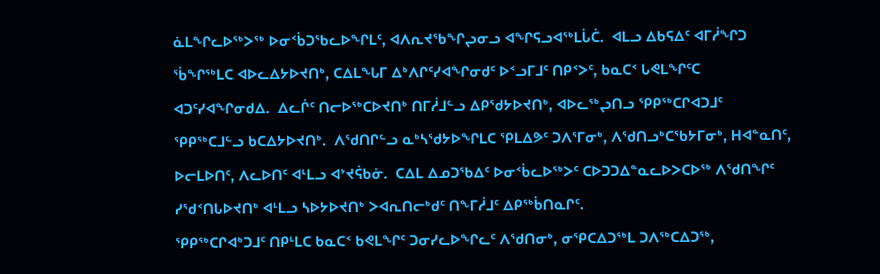ᓈᒪᖏᓚᐅᖅᐳᖅ ᐅᓂᑉᑳᑐᖃᓚᐅᖏᒪᑦ, ᐊᐱᕆᔪᖃᖏᖢᓂᓗ ᐊᖏᕋᓗᐊᖅᒪᒑᑖ.  ᐊᒪᓗ ᐃᑲᕋᐃᑦ ᐊᒥᓲᖏᑐ ᖄᖏᖅᒪᑕ ᐊᐅᓚᐃᔭᐅᔪᑎᒃ, ᑕᐃᒪᖓᒥ ᐃᒃᐱᒋᑦᓯᐊᖏᓂᑯᑦ ᐅᑉᓗᒥᒧᑦ ᑎᑭᑉᐳᑦ, ᑲᓇᑕᑉ ᒐᕙᒪᖏᑦᑕ ᐊᑐᑦᓯᐊᖏᓂᑯᐃ.  ᐃᓚᒌᑦ ᑎᓕᐅᖅᑕᐅᔪᑎᒃ ᑎᒥᓲᒧᓪᓗ ᐃᑭᖁᔭᐅᔪᑎᒃ, ᐊᐅᓚᖅᖢᑎᓗ ᕿᑭᖅᑕᒋᐊᑐᒧᑦ ᕿᑭᖅᑕᒧᓪᓗ ᑲᑕᐃᔭᐅᔪᑎᒃ.  ᐱᖁᑎᒋᓪᓗ ᓇᒃᓴᖁᔭᐅᖏᒪᑕ ᕿᒪᐃᕗᑦ ᑐᐱᕐᒥᓂᒃ, ᐱᖁᑎᓗᒃᑕᖃᔭᒥᓂᒃ, ᕼᐊᓐᓇᑎᑦ, ᐅᓕᒪᐅᑎᑦ, ᐱᓚᐅᑎᑦ ᐊᒻᒪᓗ ᐊᔾᔪᕌᑲᓃ.  ᑕᐃᒪ ᐃᓄᑐᖃᐃᑦ ᐅᓂᑉᑳᓚᐅᖅᐳᑦ ᑕᐅᑐᑐᐃᓐᓇᓚᐅᐳᑕᐅᖅ ᐱᖁᑎᖏᑦ ᓯᖁᑉᑎᒐᐅᔪᑎᒃ ᐊᒻᒪᓗ ᓴᐅᔭᐅᔪᑎᒃ ᐳᐊᕆᑎᓕᒃᑯᑦ ᑎᖕᒥᓲᒧᑦ ᐃᑭᖅᑳᑎᓇᒋᑦ.
ᕿᑭᖅᑕᒋᐊᒃᑐᒧᑦ ᑎᑭᒻᒪᑕ ᑲᓇᑕᑉ ᑲᕙᒪᖏᑦ ᑐᓂᓯᓚᐅᖏᓚᑦ ᐱᖁᑎᓂᒃ, ᓂᕿᑕᐃᑐᖅᒪ ᑐᐱᖅᑕᐃᑐᖅ,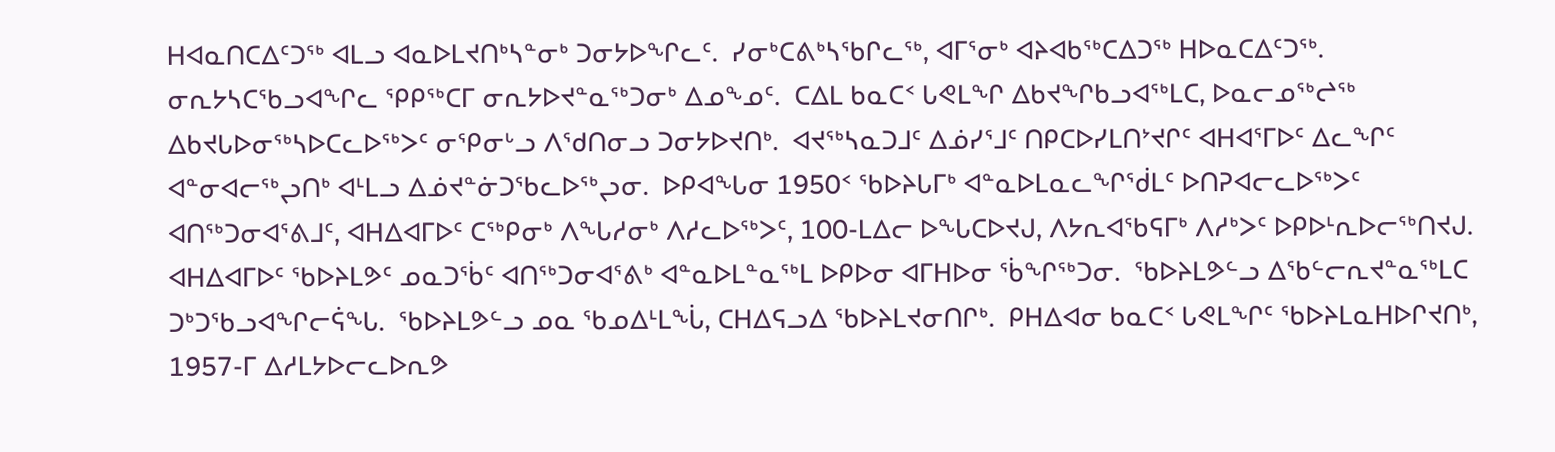ᕼᐊᓇᑎᑕᐃᑦᑐᖅ ᐊᒪᓗ ᐊᓇᐅᒪᔪᑎᒃᓴᓐᓂᒃ ᑐᓂᔭᐅᖏᓚᑦ.  ᓯᓂᒃᑕᕕᒃᓴᖃᒋᓚᖅ, ᐊᒥᕐᓂᒃ ᐊᔨᐊᑲᖅᑕᐃᑐᖅ ᕼᐅᓇᑕᐃᑦᑐᖅ.  ᓂᕆᔭᓴᑕᖃᓗᐊᖏᓚ ᕿᑭᖅᑕᒥ ᓂᕆᔭᐅᔪᓐᓇᖅᑐᓂᒃ ᐃᓄᖕᓄᑦ.  ᑕᐃᒪ ᑲᓇᑕᑉ ᒐᕙᒪᖏ ᐃᑲᔪᖏᑲᓗᐊᖅᒪᑕ, ᐅᓇᓕᓄᖅᖠᖅ ᐃᑲᔪᒐᐅᓂᖅᓴᐅᑕᓚᐅᖅᐳᑦ ᓂᕿᓂᒡᓗ ᐱᖁᑎᓂᓗ ᑐᓂᔭᐅᔪᑎᒃ.  ᐊᔪᖅᓴᓇᑐᒧᑦ ᐃᓅᓯᕐᒧᑦ ᑎᑭᑕᐅᓯᒪᑎᔾᔪᒋᑦ ᐊᕼᐊᕐᒥᐅᑦ ᐃᓚᖏᑦ ᐊᓐᓂᐊᓕᖅᖢᑎᒃ ᐊᒻᒪᓗ ᐃᓅᔪᓐᓃᑐᖃᓚᐅᖅᖢᓂ.  ᐅᑭᐊᖓᓂ 1950ᑉ ᖃᐅᔨᒐᒥᒃ ᐊᓐᓇᐅᒪᓇᓚᖏᖂᒪᑦ ᐅᑎᕈᐊᓕᓚᐅᖅᐳᑦ ᐊᑎᖅᑐᓂᐊᕐᕕᒧᑦ, ᐊᕼᐃᐊᒥᐅᑦ ᑕᖅᑭᓂᒃ ᐱᖓᓱᓂᒃ ᐱᓱᓚᐅᖅᐳᑦ, 100-ᒪᐃᓕ ᐅᖓᑕᐅᔪᒍ, ᐱᔭᕆᐊᖃᕋᒥᒃ ᐱᓱᒃᐳᑦ ᐅᑭᐅᒻᕆᐅᓕᖅᑎᔪᒍ.
ᐊᕼᐃᐊᒥᐅᑦ ᖃᐅᔨᒪᕗᑦ ᓄᓇᑐᖄᑦ ᐊᑎᖅᑐᓂᐊᕐᕕᒃ ᐊᓐᓇᐅᒪᓐᓇᖅᒪ ᐅᑭᐅᓂ ᐊᒥᕼᐅᓂ ᖄᖏᖅᑐᓂ.  ᖃᐅᔨᒪᕗᓪᓗ ᐃᖃᓪᓕᕆᔪᓐᓇᖅᒪᑕ ᑐᒃᑐᖃᓗᐊᖏᓕᕌᖓ.  ᖃᐅᔨᒪᕗᓪᓗ ᓄᓇ ᖃᓄᐃᒻᒪᖔ, ᑕᕼᐃᕋᓗᐃ ᖃᐅᔨᒪᔪᓂᑎᒋᒃ.  ᑭᕼᐃᐊᓂ ᑲᓇᑕᑉ ᒐᕙᒪᖏᑦ ᖃᐅᔨᒪᓇᕼᐅᒋᔪᑎᒃ, 1957-ᒥ ᐃᓱᒪᔭᐅᓕᓚᐅᕆᕗ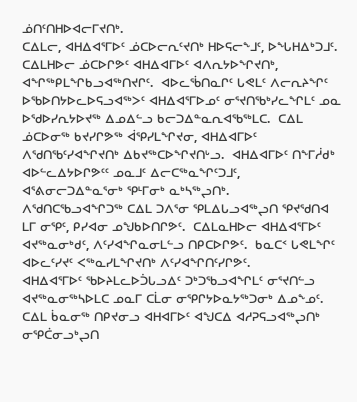ᓅᑎᑦᑎᕼᐅᐊᓕᒥᔪᑎᒃ.
ᑕᐃᒪᓕ, ᐊᕼᐃᐊᕐᒥᐅᑦ ᓅᑕᐅᓕᕆᑦᔪᑎᒃ ᕼᐅᕋᓕᖕᒧᑦ, ᐅᖓᕼᐃᒃᑐᒧᑦ.  ᑕᐃᒪᕼᐅᓕ ᓅᑕᐅᒋᕗᑦ ᐊᕼᐃᐊᒥᐅᑦ ᐊᐱᕆᔭᐅᖏᔪᑎᒃ, ᐊᖏᖅᑭᒪᖏᑲᓗᐊᖅᑎᔪᒋᑦ.  ᐊᐅᓚᖄᑎᓇᒋᑦ ᒐᕙᒪᑦ ᐱᓕᕆᔨᖏᑦ ᐅᖃᐅᑎᔭᐅᓚᐅᕋᓗᐊᖅᐳᑦ ᐊᕼᐃᐊᕐᒥᐅᓄᑦ ᓂᕐᔪᑎᖃᒃᓯᓚᖏᒪᑦ ᓄᓇ ᐅᖁᐅᓯᕆᔭᐅᔪᖅ ᐃᓄᐃᓪᓗ ᑲᓕᑐᐃᓐᓇᕆᐊᖃᖅᒪᑕ.  ᑕᐃᒪ ᓅᑕᐅᓂᖅ ᑲᔪᓯᒋᕗᖅ ᐋᕿᓯᒪᖏᔪᓂ, ᐊᕼᐃᐊᒥᐅᑦ ᐱᖁᑎᖃᑦᓯᐊᖏᔪᑎᒃ ᐃᑲᔪᖅᑕᐅᖏᔪᑎᒡᓗ.  ᐊᕼᐃᐊᒥᐅᑦ ᑎᖕᒥᓲᑯᒃ ᐊᐅᓪᓚᐃᔭᐅᒋᕗᑦᑦ ᓄᓇᒧᑦ ᐃᓕᑕᖅᓇᖏᑦᑐᒧᑦ, ᐊᕐᕕᓂᓕᑐᐃᓐᓇᕐᓂᒃ ᕿᒻᒥᓂᒃ ᓇᒃᓴᖅᖢᑎᒃ.
ᐱᖁᑎᑕᖃᓗᐊᖏᑐᖅ ᑕᐃᒪ ᑐᐱᕐᓂ ᕿᒪᐃᒐᓗᐊᖅᖢᑎ ᕿᔪᖁᑎᐊ      ᒪᒥ ᓂᕿᑦ, ᑭᓯᐊᓂ ᓄᖑᑲᐅᑎᒋᕗᑦ.  ᑕᐃᒪᓇᕼᐅᓕ ᐊᕼᐃᐊᕐᒥᐅᑦ ᐊᔪᖅᓇᓂᒃᑯᑦ, ᐱᑦᓯᐊᖏᓇᓂᒪᓪᓗ ᑎᑭᑕᐅᒋᕗᑦ.  ᑲᓇᑕᑉ ᒐᕙᒪᖏᑦ ᐊᐅᓚᑦᓯᔪᑦ ᐸᖅᓇᓯᒪᖏᔪᑎᒃ ᐱᑦᓯᐊᖏᑎᑦᓯᒋᕗᑦ.
ᐊᕼᐃᐊᕐᒥᐅᑦ ᖃᐅᔨᒪᓚᐅᑑᒐᓗᐃᑦ ᑐᒃᑐᖃᓗᐊᖏᒪᑦ ᓂᕐᔪᑎᓪᓗ ᐊᔪᖅᓇᓂᖅᓴᐅᒪᑕ ᓄᓇᒥ ᑕᒫᓂ ᓂᕿᒋᔭᐅᓇᔭᖅᑐᓂᒃ ᐃᓄᖕᓄᑦ.  ᑕᐃᒪ ᑳᓇᓂᖅ ᑎᑭᔪᓂᓗ ᐊᕼᐊᒥᐅᑦ ᐊᖑᑕᐃ ᐊᓱᕈᕋᓗᐊᖅᖢᑎᒃ ᓂᕿᑖᓂᓗᒃᖢᑎ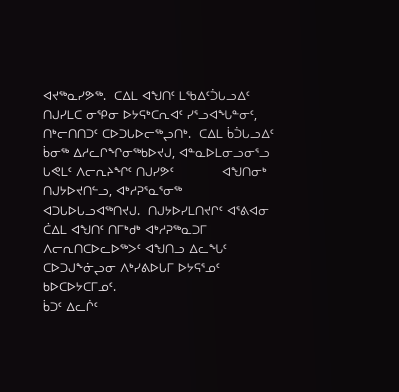ᐊᔪᖅᓇᓯᕗᖅ.  ᑕᐃᒪ ᐊᖑᑎᑦ ᒪᖃᐃᑦᑑᒐᓗᐃᑦ ᑎᒍᓯᒪᑕ ᓂᕿᓂ ᐅᔭᕋᒃᑕᕆᐊᑦ ᓯᕐᓗᐊᖓᓐᓂᑦ, ᑎᒃᓕᑎᑎᑐᑦ ᑕᐅᑐᒐᐅᓕᖅᖢᑎᒃ.  ᑕᐃᒪ ᑳᑑᒐᓗᐃᑦ ᑳᓂᖅ ᐃᓱᓚᒋᖏᓂᖅᑲᐅᔪᒍ, ᐊᓐᓇᐅᒪᓂᓗᓂᕐᓗ ᒐᕙᒪᑦ ᐱᓕᕆᔨᖏᑦ ᑎᒍᓯᕗᑦ            ᐊᖑᑎᓂᒃ ᑎᒍᔭᐅᔪᑎᓪᓗ, ᐊᒃᓱᕈᕐᓇᕐᓂᖅ ᐊᑐᒐᐅᒐᓗᐊᖅᑎᔪᒍ.  ᑎᒍᔭᐅᓯᒪᑎᔪᒋᑦ ᐊᕐᕕᐊᓂ ᑖᐃᒪ ᐊᖑᑎᑦ ᑎᒥᒃᑯᒃ ᐊᒃᓱᕈᖅᓇᑐᒥ ᐱᓕᕆᑎᑕᐅᓚᐅᖅᐳᑦ ᐊᖑᑎᓗ ᐃᓚᖓᑦ ᑕᐅᑐᒍᖕᓃᖢᓂ ᐱᒃᓯᕕᐅᒐᒥ ᐅᔭᕋᕐᓄᑦ ᑲᐅᑕᐅᔭᑕᒥᓄᑦ.
ᑳᑐᑦ ᐃᓚᒌᑦ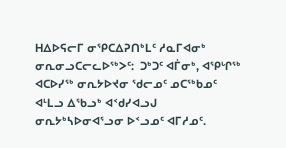ᕼᐃᐅᕋᓕᒥ ᓂᕿᑕᐃᕈᑎᒃᒪᑦ ᓱᓇᒥᐊᓂᒃ ᓂᕆᓂᓗᑕᓕᓚᐅᖅᐳᑦ:  ᑐᒃᑐᑦ ᐊᒦᓂᒃ, ᐊᕿᒡᒋᖅ ᐊᑕᐅᓯᖅ ᓂᕆᔭᐅᔪᓂ ᖁᓕᓄᑦ ᓄᑕᖅᑲᓄᑦ ᐊᒻᒪᓗ ᐃᖃᓗᒃ ᐊᑉᑯᓯᐊᓗᒍ ᓂᕆᔭᒃᓴᐅᓂᐊᕐᓗᓂ ᐅᑉᓗᓄᑦ ᐊᒥᓱᓄᑦ.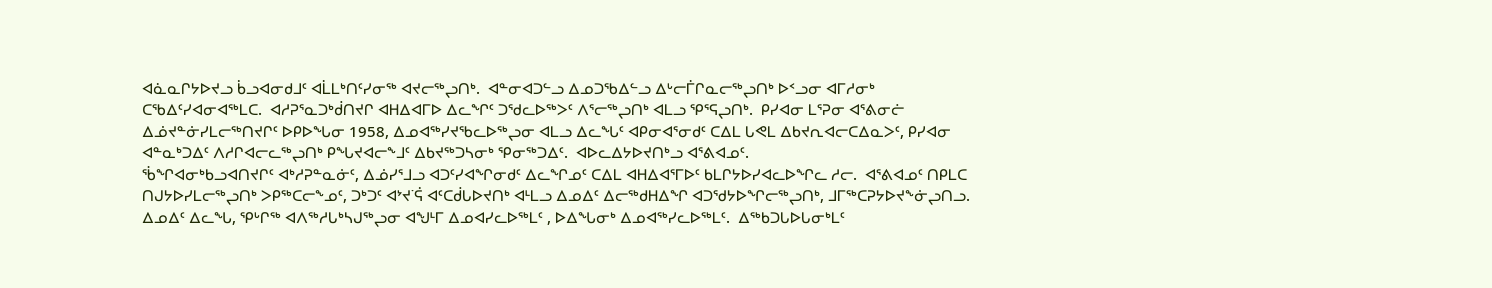ᐊᓈᓇᒋᔭᐅᔪᓗ ᑳᓗᐊᓂᑯᒧᑦ ᐊᒫᒪᒃᑎᑦᓯᓂᖅ ᐊᔪᓕᖅᖢᑎᒃ.  ᐊᓐᓂᐊᑐᓪᓗ ᐃᓄᑐᖃᐃᓪᓗ ᐃᒡᓕᒦᒋᓇᓕᖅᖢᑎᒃ ᐅᑉᓗᓂ ᐊᒥᓱᓂᒃ ᑕᖃᐃᑦᓯᐊᓂᐊᖅᒪᑕ.  ᐊᓱᕈᕐᓇᑐᒃᑰᑎᔪᒋ ᐊᕼᐃᐊᒥᐅ ᐃᓚᖏᑦ ᑐᖁᓚᐅᖅᐳᑦ ᐱᕐᓕᖅᖢᑎᒃ ᐊᒪᓗ ᕿᕐᕋᖢᑎᒃ.  ᑭᓯᐊᓂ ᒪᕐᕈᓂ ᐊᕐᕕᓂᓖ ᐃᓅᔪᓐᓃᓯᒪᓕᖅᑎᔪᒋᑦ ᐅᑭᐅᖓᓂ 1958, ᐃᓄᐊᖅᓯᔪᖃᓚᐅᖅᖢᓂ ᐊᒪᓗ ᐃᓚᖓᑦ ᐊᑭᓂᐊᕐᓂᑯᑦ ᑕᐃᒪ ᒐᕙᒪ ᐃᑲᔪᕆᐊᓕᑕᐃᓇᐳᑦ, ᑭᓯᐊᓂ ᐊᓐᓇᒃᑐᐃᑦ ᐱᓱᒋᐊᓕᓚᖅᖢᑎᒃ ᑭᖓᔪᐊᓕᖕᒧᑦ ᐃᑲᔪᖅᑐᓴᓂᒃ ᕿᓂᖅᑐᐃᑦ.  ᐊᐅᓚᐃᔭᐅᔪᑎᒃᓗ ᐊᕐᕕᐊᓄᑦ.
ᖄᖏᐊᓂᒃᑲᓗᐊᑎᔪᒋᑦ ᐊᒃᓱᕈᓐᓇᓃᑦ, ᐃᓅᓯᕐᒧᓗ ᐊᑐᑦᓯᐊᖏᓂᑯᑦ ᐃᓚᖏᓄᑦ ᑕᐃᒪ ᐊᕼᐃᐊᕐᒥᐅᑦ ᑲᒪᒋᔭᐅᓯᐊᓚᐅᖏᓚ ᓱᓕ.  ᐊᕐᕕᐊᓄᑦ ᑎᑭᒪᑕ ᑎᒍᔭᐅᓯᒪᓕᖅᖢᑎᒃ ᐳᑭᖅᑕᓕᖕᓄᑦ, ᑐᒃᑐᑦ ᐊᔾᔪ˙ᕌ ᐊᑦᑕᑰᒐᐅᔪᑎᒃ ᐊᒻᒪᓗ ᐃᓄᐃᑦ ᐃᓕᖅᑯᕼᐃᖏ ᐊᑐᖁᔭᐅᖏᓕᖅᖢᑎᒃ, ᒧᒥᖅᑕᕈᔭᐅᔪᖕᓃᖢᑎᓗ.  ᐃᓄᐃᑦ ᐃᓚᖓ, ᕿᒡᒋᖅ ᐊᐱᖅᓱᒐᒃᓴᒍᖅᖢᓂ ᐊᖑᒻᒥ ᐃᓄᐊᓯᓚᐅᖅᒪᑦ , ᐅᐃᖓᓂᒃ ᐃᓄᐊᖅᓯᓚᐅᖅᒪᑦ.  ᐃᖅᑲᑐᒐᐅᒐᓂᒃᒪᑦ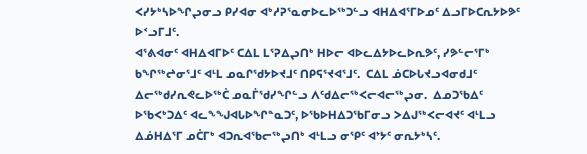ᐸᓯᔭᒃᓴᐅᖏᖢᓂᓗ ᑭᓯᐊᓂ ᐊᒃᓱᕈᕐᓇᓂᐅᓚᐅᖅᑐᓪᓗ ᐊᕼᐃᐊᕐᒥᐅᓄᑦ ᐃᓗᒥᐅᑕᕆᔭᐅᕗᑦ ᐅᑉᓗᒥᒧᑦ.
ᐊᕐᕕᐊᓂᑦ ᐊᕼᐃᐊᒥᐅᑦ ᑕᐃᒪ ᒪᕐᕈᐃᖢᑎᒃ ᕼᐅᓕ ᐊᐅᓚᐃᔭᐅᓚᐅᕆᕗᑦ, ᓯᕗᓪᓕᕐᒥᒃ ᑲᖏᖅᖠᓂᕐᒧᑦ ᐊᒻᒪ ᓄᓇᒋᖁᔭᐅᔪᒧᑦ ᑎᑭᕋᕐᔪᐊᕐᒧᑦ.  ᑕᐃᒪ ᓅᑕᐅᒐᔪᓗᐊᓂᑯᒧᑦ ᐃᓕᖅᑯᓯᕆᕙᓚᐅᖅᑖ ᓄᓇᒦᖁᓯᖏᓪᓗ ᐱᑦᑯᐃᓕᖅᐸᓕᐊᓕᖅᖢᓂ.  ᐃᓄᑐᖃᐃᑦ ᐅᖃᐸᒃᑐᐃᑦ ᐊᓚᖕᖑᐊᒐᐅᖏᓐᓇᑐᑦ, ᐅᖃᐅᕼᐃᑐᖃᒥᓂᓗ ᐳᐃᒍᖅᐸᓕᐊᔪᑦ ᐊᒻᒪᓗ ᐃᓅᕼᐃᕐᒥ ᓄᑖᒥᒃ ᐊᑐᕆᐊᖃᓕᖅᖢᑎᒃ ᐊᒻᒪᓗ ᓂᕿᑦ ᐊᔾᔭᑦ ᓂᕆᔭᒃᓴᑦ.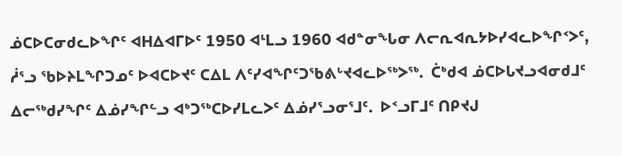ᓅᑕᐅᑕᓂᑯᓚᐅᖏᑦ ᐊᕼᐃᐊᒥᐅᑦ 1950 ᐊᒻᒪᓗ 1960 ᐊᑯᓐᓂᖓᓂ ᐱᓕᕆᐊᕆᔭᐅᓯᐊᓚᐅᖏᑉᐳᑦ, ᓲᕐᓗ ᖃᐅᔨᒪᖏᑐᓄᑦ ᐅᐊᑕᐅᔪᑦ ᑕᐃᒪ ᐱᑦᓯᐊᖏᑦᑐᖃᕕᒡᔪᐊᓚᐅᖅᐳᖅ.  ᑖᒃᑯᐊ ᓅᑕᐅᒐᔪᓗᐊᓂᑯᒧᑦ ᐃᓕᖅᑯᓯᖏᑦ ᐃᓅᓯᖏᓪᓗ ᐊᒃᑐᖅᑕᐅᓯᒪᓚᐳᑦ ᐃᓅᓯᕐᓗᓂᕐᒧᑦ.  ᐅᑉᓗᒥᒧᑦ ᑎᑭᔪᒍ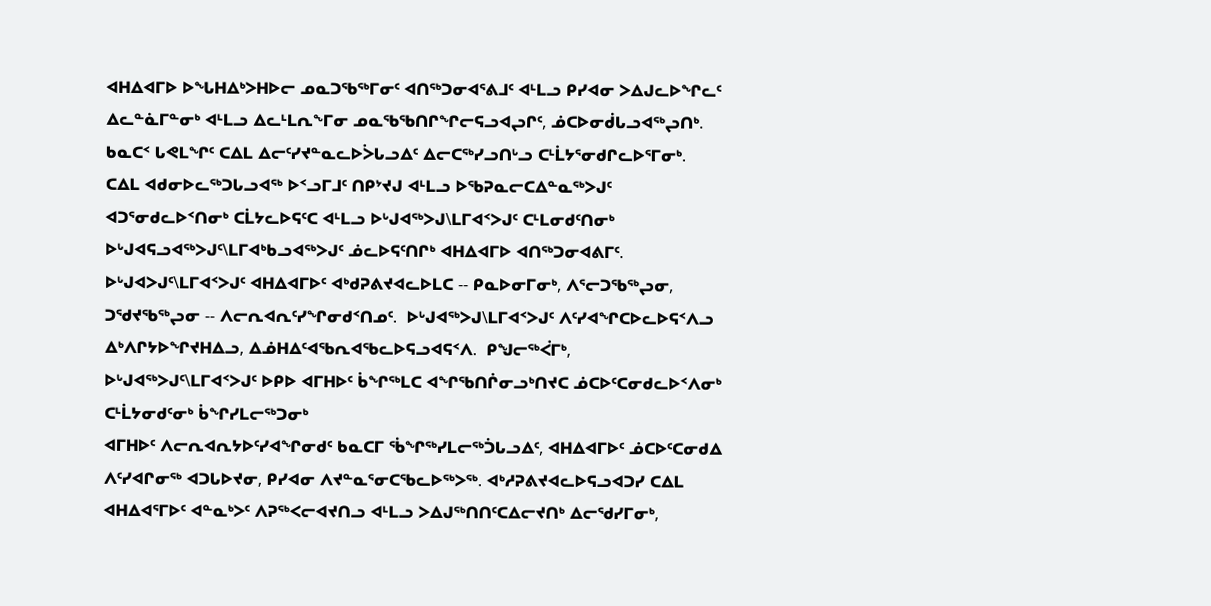ᐊᕼᐃᐊᒥᐅ ᐅᖓᕼᐃᒃᐳᕼᐅᓕ ᓄᓇᑐᖃᖅᒥᓂᑦ ᐊᑎᖅᑐᓂᐊᕐᕕᒧᑦ ᐊᒻᒪᓗ ᑭᓯᐊᓂ ᐳᐃᒍᓚᐅᖏᓚᑦ ᐃᓚᓐᓈᒥᓐᓂᒃ ᐊᒻᒪᓗ ᐃᓚᒻᒪᕆᖕᒥᓂ ᓄᓇᖃᖃᑎᒋᖏᓕᕋᓗᐊᖢᒋᑦ, ᓅᑕᐅᓂᑰᒐᓗᐊᖅᖢᑎᒃ.
ᑲᓇᑕᑉ ᒐᕙᒪᖏᑦ ᑕᐃᒪ ᐃᓕᑦᓯᔪᓐᓇᓚᐅᐴᒐᓗᐃᑦ ᐃᓕᑕᖅᓯᓗᑎᒡᓗ ᑕᒻᒫᔭᕐᓂᑯᒋᓚᐅᕐᒥᓂᒃ.  ᑕᐃᒪ ᐊᑯᓂᐅᓚᖅᑐᒐᓗᐊᖅ ᐅᑉᓗᒥᒧᑦ ᑎᑭᔾᔪᒍ ᐊᒻᒪᓗ ᐅᖃᕈᓇᓕᑕᐃᓐᓇᖅᐳᒍᑦ ᐊᑐᕐᓂᑯᓚᐅᑉᑎᓂᒃ ᑕᒫᔭᓚᐅᕋᑦᑕ ᐊᒻᒪᓗ ᐅᒡᒍᐊᖅᐳᒍ\ᒪᒥᐊᑉᐳᒍᑦ ᑕᒻᒪᓂᑯᑦᑎᓂᒃ
ᐅᒡᒍᐊᕋᓗᐊᖅᐳᒍᑦ\ᒪᒥᐊᒃᑲᓗᐊᖅᐳᒍᑦ ᓅᓚᐅᕋᑦᑎᒋᒃ ᐊᕼᐃᐊᒥᐅ ᐊᑎᖅᑐᓂᐊᕕᒥᑦ.  ᐅᒡᒍᐊᐳᒍᑦ\ᒪᒥᐊᑉᐳᒍᑦ ᐊᕼᐃᐊᒥᐅᑦ ᐊᒃᑯᕈᕕᔪᐊᓚᐅᒪᑕ -- ᑭᓇᐅᓂᒥᓂᒃ, ᐱᕐᓕᑐᖃᖅᖢᓂ, ᑐᖁᔪᖃᖅᖢᓂ -- ᐱᓕᕆᐊᕆᑦᓯᖏᓂᑯᑉᑎᓄᑦ.  ᐅᒡᒍᐊᖅᐳᒍ\ᒪᒥᐊᑉᐳᒍᑦ ᐱᑦᓯᐊᖏᑕᐅᓚᐅᕋᑉᐱᓗ ᐃᒃᐱᒋᔭᐅᖏᔪᕼᐃᓗ, ᐃᓅᕼᐃᑦᐊᖃᕆᐊᖃᓚᐅᕋᓗᐊᕋᑉᐱ.  ᑭᖑᓕᖅᐹᒥᒃ, ᐅᒡᒍᐊᖅᐳᒍᑦ\ᒪᒥᐊᑉᐳᒍᑦ ᐅᑭᐅ ᐊᒥᕼᐅᑦ ᑳᖏᖅᒪᑕ ᐊᖏᖃᑎᒌᓂᓗᒃᑎᔪᑕ ᓅᑕᐅᑦᑕᓂᑯᓚᐅᑉᐱᓂᒃ  ᑕᒻᒫᔭᓂᑯᑦᓂᒃ ᑳᖏᓯᒪᓕᖅᑐᓂᒃ
ᐊᒥᕼᐅᑦ ᐱᓕᕆᐊᕆᔭᐅᑦᓯᐊᖏᓂᑯᑦ ᑲᓇᑕᒥ ᖄᖏᖅᓯᒪᓕᖅᑑᒐᓗᐃᑦ, ᐊᕼᐃᐊᒥᐅᑦ ᓅᑕᐅᑦᑕᓂᑯᐃ ᐱᑦᓯᐊᒋᓂᖅ ᐊᑐᒐᐅᔪᓂ, ᑭᓯᐊᓂ ᐱᔪᓐᓇᕐᓂᑕᖃᓚᐅᖅᐳᖅ. ᐊᒃᓱᕈᕕᔪᐊᓚᐅᕋᓗᐊᑐᓯ ᑕᐃᒪ ᐊᕼᐃᐊᕐᒥᐅᑦ ᐊᓐᓇᒃᐳᑦ ᐱᕈᖅᐸᓕᐊᔪᑎᓗ ᐊᒻᒪᓗ ᐳᐃᒍᖅᑎᑎᑦᑕᐃᓕᔪᑎᒃ ᐃᓕᖁᓯᒥᓂᒃ,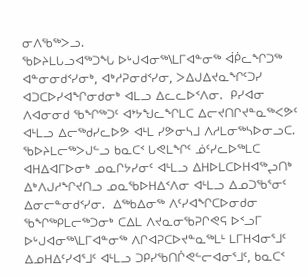ᓂᐱᖃᖅᐳᓗ.
ᖃᐅᔨᒪᒐᓗᐊᖅᑐᖓ ᐅᒡᒍᐊᓂᖅ\ᒪᒥᐊᓐᓂᖅ ᐋᑮᓚᖏᑐᖅ ᐊᓐᓂᓂᑯᑉᓯᓂᒃ, ᐊᒃᓱᕈᓂᑯᑉᓯᓂ, ᐳᐃᒍᐃᔪᓇᖏᑦᑐᓯ ᐊᑐᑕᐅᓯᐊᖏᓂᑯᓂᒃ ᐊᒪᓗ ᐃᓚᓚᐅᑉᐱᓂ.  ᑭᓯᐊᓂ ᐱᐊᓂᓂᑯ ᖃᖏᖅᑐᑦ ᐊᔾᔭᖑᓚᖏᒪᑕ ᐃᓕᔪᑎᒋᔪᓐᓇᖅᐸᕗᑦ ᐊᒻᒪᓗ ᐃᓕᖅᑯᓯᓚᐅᕗ ᐊᒻᒪ ᓯᕗᓂᓴᒧ ᐱᓱᒪᓂᖅᓴᐅᓂᓗᑕ.  ᖃᐅᔨᒪᓕᖅᐳᒍᓪᓗ ᑲᓇᑕᑉ ᒐᕙᒪᖏᑦ ᓅᑦᓯᓚᐅᖅᒪᑕ ᐊᕼᐃᐊᒥᐅᓂᒃ ᓄᓇᒋᔭᓯᓂᑦ ᐊᒻᒪᓗ ᐃᕼᐅᒪᑕᐅᕼᐊᖅᖢᑎᒃ ᐃᒃᐱᒍᓱᖏᔪᑎᓗ ᓄᓇᖃᐅᕼᐃᑉᐱᓂ ᐊᒻᒪᓗ ᐃᓄᑐᖃᕐᓂᑦ ᐃᓂᓕᓐᓂᑯᑉᓯᓂ.  ᐃᖅᑲᐃᓂᖅ ᐱᑦᓯᐊᖏᑕᐅᓂᑯᓂ ᖃᖏᖅᑭᒪᓕᖅᑐᓂᒃ ᑕᐃᒪ ᐱᔪᓇᓂᖃᕈᒋᕙᕋ ᐅᑉᓗᒥ ᐅᒡᒍᐊᓂᖅ\ᒪᒥᐊᓐᓂᖅ ᐱᒋᐊᕈᑕᐅᔪᓐᓇᖅᒪᒻ ᒪᒥᕼᐊᓂᕐᒧᑦ ᐃᓄᕼᐃᑦᓯᐊᕐᒧᑦ ᐊᒻᒪᓗ ᑐᑭᓯᖃᑎᒌᕙᓪᓕᐊᓂᕐᒧᑦ, ᑲᓇᑕᑉ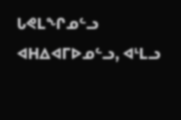ᒐᕙᒪᖏᓄᓪᓗ ᐊᕼᐃᐊᒥᐅᓄᓪᓗ, ᐊᒻᒪᓗ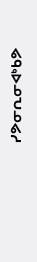ᓯᕗᓂᕆᓂᐊᒃᑲᕗ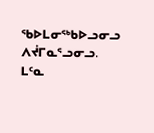ᖃᐅᒪᓂᖅᑲᐅᓗᓂᓗ ᐱᔫᒥᓇᕐᓗᓂᓗ.
ᒪᑦᓇ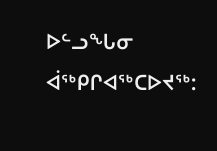ᐅᓪᓗᖓᓂ ᐋᖅᑭᒋᐊᖅᑕᐅᔪᖅ: